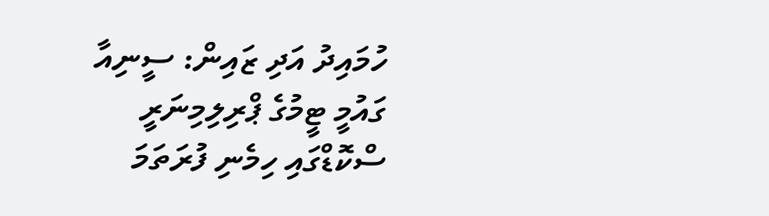ހުމައިދު އަދި ޒައިން: ސީނިއާ ގައުމީ ޓީމުގެ ޕްރިލިމިނަރީ ސްކޮޑްގައި ހިމެނި ފުރަތަމަ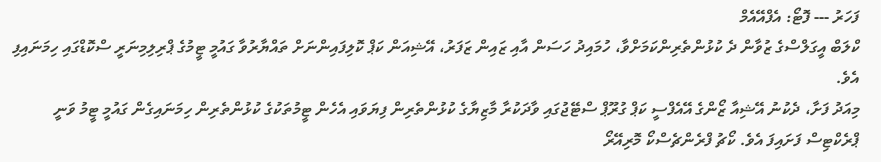ފަހަރު --- ފޮޓޯ: އެފްއޭއެމް
ކްލަބް އީގަލްސްގެ ޒުވާން ދެ ކުޅުންތެރިންކަމަށްވާ، ހުމައިދު ހަސަން އާއި ޒައިން ޒަފަރު، އޭޝިއަން ކަޕް ކޮލިފައިންނަށް ތައްޔާރުވާ ގައުމީ ޓީމުގެ ޕްރިލިމިނަރީ ސްކޮޑްގައި ހިމަނައިފި އެވެ.
މިއަދު ފަށާ، ދެކުނު އޭޝިއާ ޒޯންގެ އޭއެފްސީ ކަޕް ގުރޫޕް ސްޓޭޖުގައި ވާދަކުރާ މާޒިޔާގެ ކުޅުންތެރިން ފިޔަވައި އެހެން ޓީމުތަކުގެ ކުޅުންތެރިން ހިމަނައިގެން ގައުމީ ޓީމު ވަނީ ޕްރެކްޓިސް ފަށައިފަ އެވެ. ކޯޗު ފްރެންޗެސްކޯ މޮރިއޭރޯ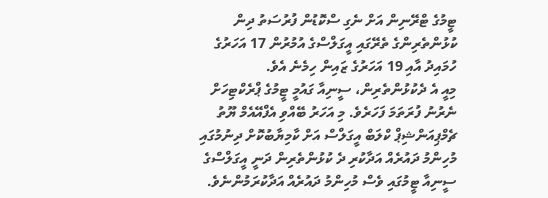ޓީމުގެ ޓްރޭނިން އަށް ނެގި ސްކޮޑުން ފުރުސަތު ދިން ކުޅުންތެރިންގެ ތެރޭގައި އީގަލްސްގެ އުމުރުން 17 އަހަރުގެ ހުމައިދު އާއި 19 އަހަރުގެ ޒައިން ހިމެނެ އެވެ.
މިއީ އެ ދެކުޅުންތެރިން، ސީނިއާ ގައުމީ ޓީމުގެ ޕްރެކްޓިހަށް ނެރުނު ފުރަތަމަ ފަހަރެވެ. މި އަހަރު ބޭއްވި އެފްއޭއެމް ޔޫތު ޗެމްޕިއަންޝިޕް ކްލަބް އީގަލްސް އަށް ކާމިޔާބުކޮށް ދިނުމުގައި މުހިންމު ދައުރެއް އަދާކުރި ދެ ކުޅުންތެރިން ދަނީ އީގަލްސްގެ ސީނިއާ ޓީމުގައި ވެސް މުހިންމު ދައުރެއް އަދާކުރަމުންނެވެ.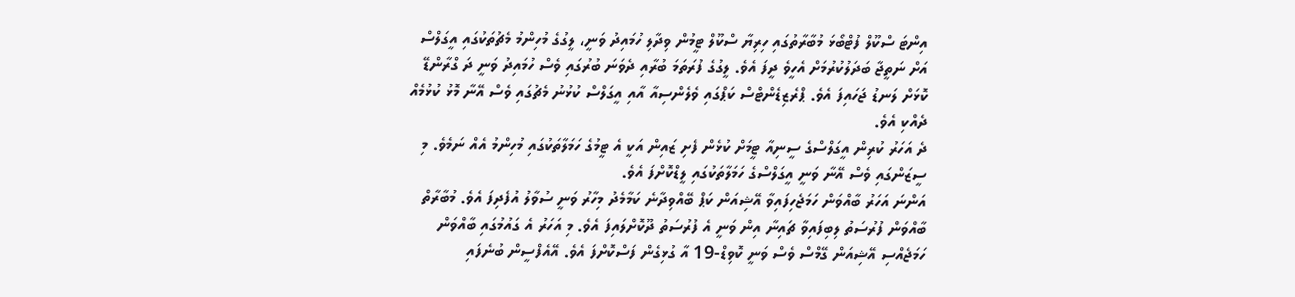އިންޓަ ސްކޫލް ފުޓްބޯޅަ މުބާރާތުގައި ހިރިޔާ ސްކޫލް ޓީމުން ވިދާލި ހުމައިދު ވަނީ، ލީގުގެ މުހިންމު މެޗުތަކުގައި އީގަލްސް އަށް ނަތީޖާ ބަދަލުކުރުމަށް އެހީވެ ދީފަ އެވެ. ލީގުގެ ފުރަތަމަ ބުރާއި ދެވަނަ ބުރުގައި ވެސް ހުމައިދު ވަނީ ދަ ގްރާންޑޭ ކޮޅަށް ލަނޑު ޖަހައިފަ އެވެ. ޕްރެޒިޑެންޓްސް ކަޕްގައި ވެލެންސިއާ އާއި އީގަލްސް ކުޅުނު މެޗުގައި ވެސް އޭނާ މޮޅު ކުޅުމެއް ދެއްކި އެވެ.
ދެ އަހަރު ކުރިން އީގަލްސްގެ ސީނިއާ ޓީމަށް ކުޅެން ފެށި ޒައިން އަކީ އެ ޓީމުގެ ހަމަލާތަކުގައި މުހިންމު އެއް ނަމެވެ. މި ސީޒަންގައި ވެސް އޭނާ ވަނީ އީގަލްސްގެ ހަމަލާތަކުގައި ލީޑްކޮށްފަ އެވެ.
އަންނަ އަހަރު ބާއްވަން ހަމަޖެހިފައިވާ އޭޝިއަން ކަޕް ބޭއްވިދާނެ ކަމާމެދު މިހާރު ވަނީ ސުވާލު އުފެދިފަ އެވެ. މުބާރާތް ބާއްވަން ފުރުސަތު ލިބިފައިވާ ޗައިނާ އިން ވަނީ އެ ފުރުސަތު ދޫކޮށްލައިފަ އެވެ. މި އަހަރު އެ ގައުމުގައި ބާއްވަން ހަމަޖެއްސި އޭޝިއަން ގޭމްސް ވެސް ވަނީ ކޮވިޑް-19 އާ ގުޅިގެން ފަސްކޮށްފަ އެވެ. އޭއެފްސީން ބުނެފައި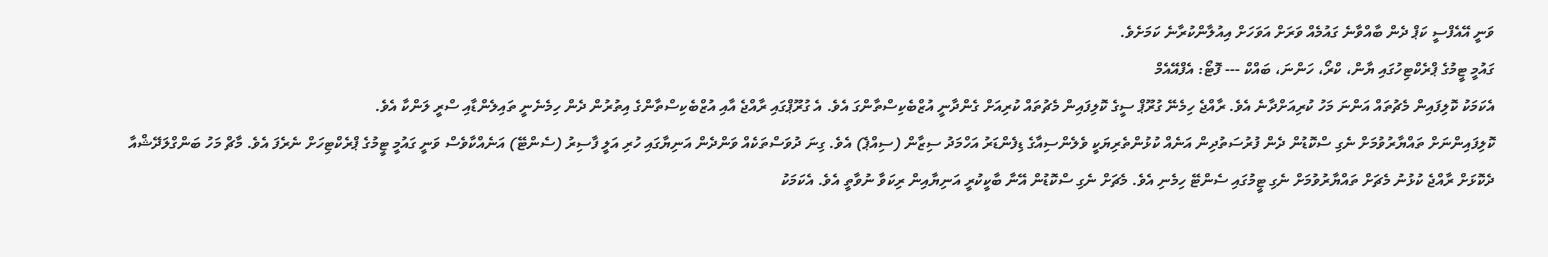ވަނީ އޭއެފްސީ ކަޕް ދެން ބާއްވާނެ ގައުމެއް ވަރަށް އަވަހަށް އިއުލާންކުރާނެ ކަމަށެވެ.
ގައުމީ ޓީމުގެ ޕްރެކްޓިހުގައި ޔާން، ކްރޯ، ހަންނަ، ބައްކް --- ފޮޓޯ: އެފްއޭއެމް
އެކަމަކު ކޮލިފައިން މެޗުތައް އަންނަ މަހު ކުރިއަށްދާނެ އެވެ. ރާއްޖެ ހިމެނޭ ގުރޫޕް ސީގެ ކޮލިފައިން މެޗުތައް ކުރިއަށް ގެންދާނީ އުޒްބެކިސްތާންގަ އެވެ. އެ ގުރޫޕްގައި ރާއްޖެ އާއި އުޒްބެކިސްތާންގެ އިތުރުން ދެން ހިމެނެނީ ތައިލެންޑާއި ސްރީ ލަންކާ އެވެ.
ކޮލިފައިންނަށް ތައްޔާރުވުމަށް ނެގި ސްކޮޑުން ދެން ފުރުސަތުދިން އަނެއް ކުޅުންތެރިޔަކީ ވެލެންސިއާގެ ޑިފެންޑަރު އަހްމަދު ސިޒާން (ސިއްޕެ) އެވެ. ގިނަ ދުވަސްތަކެއް ވަންދެން އަނިޔާގައި ހުރި އަލީ ފާސިރު (ސެންޓޭ) އަނެއްކާވެސް ވަނީ ގައުމީ ޓީމުގެ ޕްރެކްޓިހަށް ނެރެފަ އެވެ. މާޗް މަހު ބަންގްލަދޭޝްއާ ދެކޮޅަށް ރާއްޖެ ކުޅުނު މެޗަށް ތައްޔާރުވުމަށް ނެގި ޓީމުގައި ސެންޓޭ ހިމެނި އެވެ. މެޗަށް ނެގި ސްކޮޑުން އޭނާ ބާކީކުރީ އަނިޔާއިން ރިކަވާ ނުވާތީ އެވެ. އެކަމަކު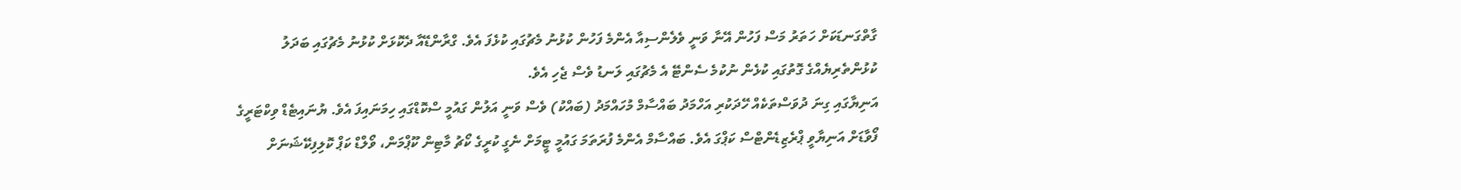ގާތްގަނޑަކަށް ހަތަރު މަސް ފަހުން އޭނާ ވަނީ ވެލެންސިއާ އެންމެ ފަހުން ކުޅުނު މެޗުގައި ކުޅެފަ އެވެ. ގްރާންޑޭއާ ދެކޮޅަށް ކުޅުނު މެޗުގައި ބަދަލު ކުޅުންތެރިޔެއްގެ ގޮތުގައި ކުޅެން ނުކުމެ ސެންޓޭ އެ މެޗުގައި ލަނޑު ވެސް ޖެހި އެވެ.
އަނިޔާގައި ގިނަ ދުވަސްތަކެއް ހޭދަކުރި އަހްމަދު ބައްސާމް މުހައްމަދު (ބައްކު) ވެސް ވަނީ އަލުން ގައުމީ ސްކޮޑްގައި ހިމަނައިފަ އެވެ. ޔުނައިޓެޑް ވިކްޓަރީގެ ފޯވާޑަށް އަނިޔާވީ ޕްރެޒިޑެންޓްސް ކަޕްގަ އެވެ. ބައްސާމް އެންމެ ފުރަތަމަ ގައުމީ ޓީމަށް ނެގީ ކުރީގެ ކޯޗު މާޓިން ކޫޕްމަން، ވޯލްޑް ކަޕް ކޮލިފިކޭޝަނަށް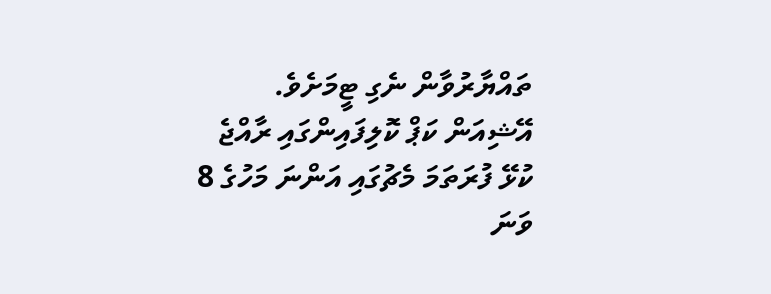ތައްޔާރުވާން ނެގި ޓީމަށެވެ.
އޭޝިއަން ކަޕް ކޮލިފައިންގައި ރާއްޖެ ކުޅޭ ފުރަތަމަ މެޗުގައި އަންނަ މަހުގެ 8 ވަނަ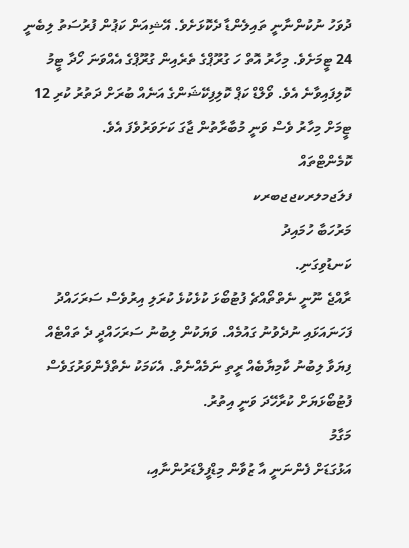ދުވަހު ނުކުންނާނީ ތައިލެންޑާ ދެކޮޅަށެވެ. އޭޝިއަން ކަޕުން ފުރުސަތު ލިބެނީ 24 ޓީމަށެވެ. މިހާރު އޮތް ހަ ގުރޫޕްގެ ތެރެއިން ގުރޫޕްގެ އެއްވަނަ ހޯދާ ޓީމު ކޮލިފައިވާނެ އެވެ. ވޯލްޑް ކަޕް ކޮލިފިކޭޝަންގެ އަނެއް ބުރަށް ދަތުރު ކުރި 12 ޓީމަށް މިހާރު ވެސް ވަނީ މުބާރާތުން ޖާގަ ކަށަވަރުވެފަ އެވެ.
ކޮމެންޓްތައް
ފލަޖމލރކޖޖބރކ
މަރުހަބާ ހުމައިދު
ކަނޑުވިގަނި.
ރާއްޖެ ނޫނީ ނެތްތޯއްޗެ ފުޓުބޯޅަ ކުޅެކުޅެ ކުރަލި އިރުވެސް ސަރަހައްދު ފަހަނައަޅައި ނުދެވުނު ގައުމެއް. ވަޔަކުން ލިބުނު ސަރަހައްދީ ދެ ތައްޓެއް ފިޔަވާ ލިބުނު ކާމިޔާބެއް ރީތި ނަމެއްނެތް. އެކަމަކު ނެތްފެންވަރުގަވެސް ފުޓުބޯޅަޔަށް ކުރާހޭދަ ވަނީ އިތުރު.
މަގާމު
އަޅުގަޑަށް ފެންނަނީ އާ ޒުވާން މިޑްފީލްޑަރުންނާއި،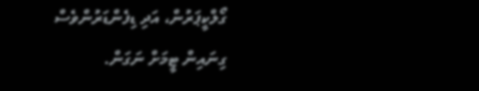ގޯލްކީޕަރުން، އަދި ޑިފެންޑަރުންވެސް ގިނައިން ޓީމަށް ނަގަން.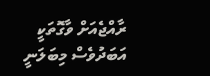ރާއްޖެއަށް ވާގޮތަކީ އަބަދުވެސް މިބަލަނީ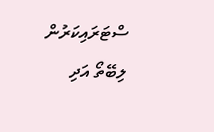ސްޓަރައިކަރުން ލިބޭތޯ އަދި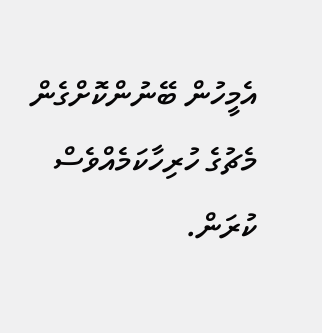އެމީހުން ބޭނުންކޮށްގެން މެޗުގެ ހުރިހާކަމެއްވެސް ކުރަން.